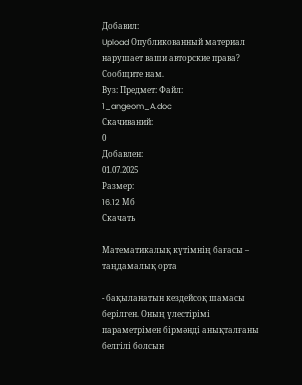Добавил:
Upload Опубликованный материал нарушает ваши авторские права? Сообщите нам.
Вуз: Предмет: Файл:
1_angeom_A.doc
Скачиваний:
0
Добавлен:
01.07.2025
Размер:
16.12 Mб
Скачать

Математикалық күтімнің бағасы – таңдамалық орта

- бақыланатын кездейсоқ шамасы берілген. Оның үлестірімі параметрімен бірмәнді анықталғаны белгілі болсын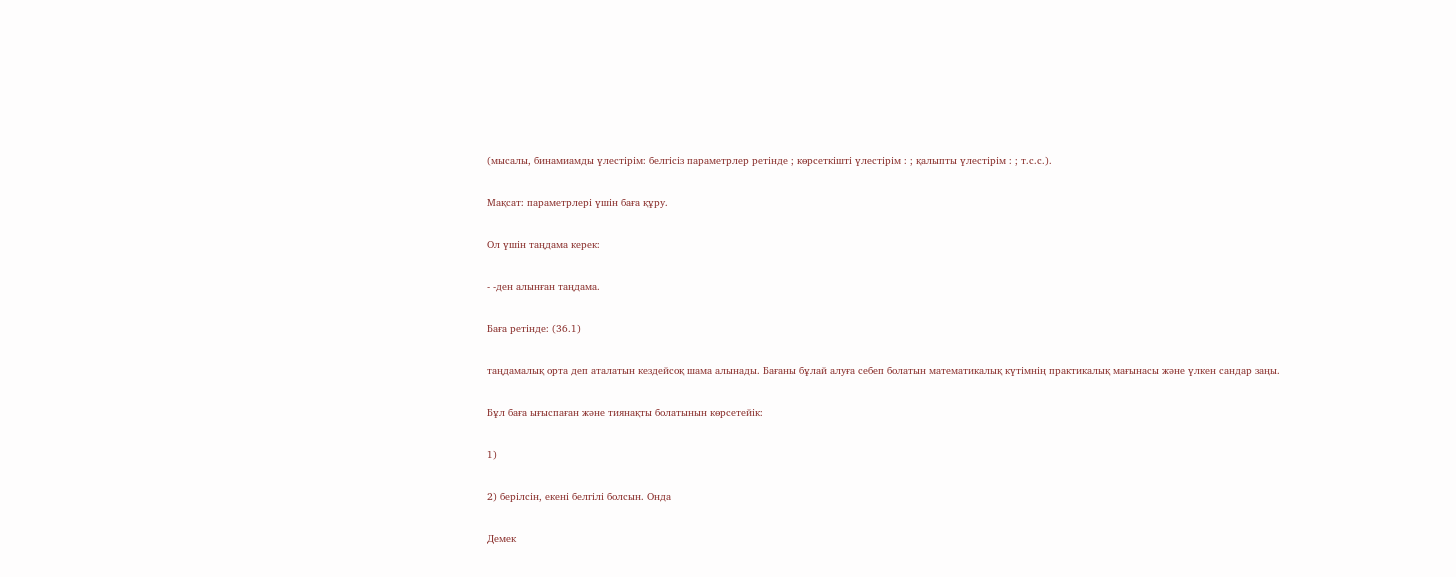(мысалы, бинамиамды үлестірім: белгісіз параметрлер ретінде ; көрсеткішті үлестірім : ; қалыпты үлестірім : ; т.с.с.).

Мақсат: параметрлері үшін баға құру.

Ол үшін таңдама керек:

- -ден алынған таңдама.

Баға ретінде: (36.1)

таңдамалық орта деп аталатын кездейсоқ шама алынады. Бағаны бұлай алуға себеп болатын математикалық күтімнің практикалық мағынасы және үлкен сандар заңы.

Бұл баға ығыспаған және тиянақты болатынын көрсетейік:

1)

2) берілсін, екені белгілі болсын. Онда

Демек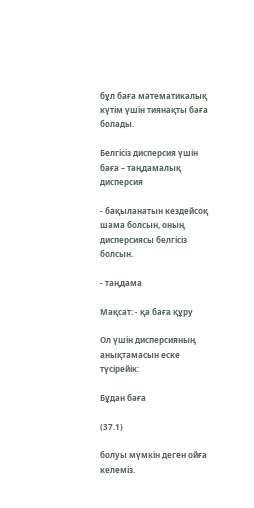бұл баға математикалық күтім үшін тиянақты баға болады.

Белгісіз дисперсия үшін баға – таңдамалық дисперсия

- бақыланатын кездейсоқ шама болсын, оның дисперсиясы белгісіз болсын.

- таңдама

Мақсат: - қа баға құру

Ол үшін дисперсияның анықтамасын еске түсірейік:

Бұдан баға

(37.1)

болуы мүмкін деген ойға келеміз.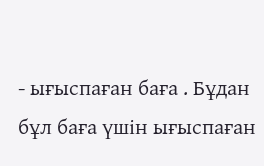- ығыспаған баға . Бұдан бұл баға үшін ығыспаған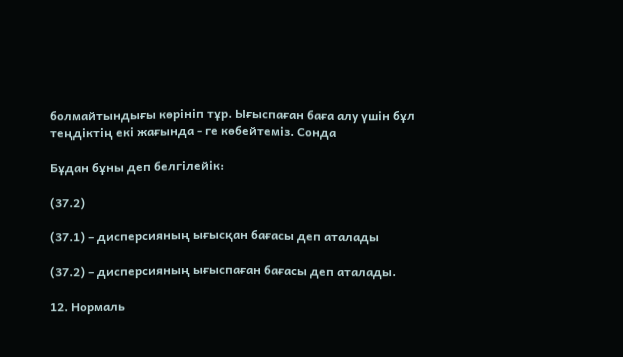болмайтындығы көрініп тұр. Ығыспаған баға алу үшін бұл теңдіктің екі жағында - ге көбейтеміз. Сонда

Бұдан бұны деп белгілейік:

(37.2)

(37.1) – дисперсияның ығысқан бағасы деп аталады

(37.2) – дисперсияның ығыспаған бағасы деп аталады.

12. Нормаль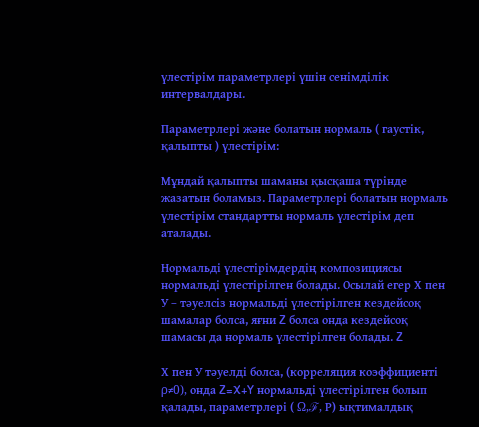үлестірім параметрлері үшін сенімділік интервалдары.

Параметрлері және болатын нормаль ( гаустік, қалыпты ) үлестірім:

Мұндай қалыпты шаманы қысқаша түрінде жазатын боламыз. Параметрлері болатын нормаль үлестірім стандартты нормаль үлестірім деп аталады.

Нормальді үлестірімдердің композициясы нормальді үлестірілген болады. Осылай егер Х пен У – тәуелсіз нормальді үлестірілген кездейсоқ шамалар болса, яғни Z болса онда кездейсоқ шамасы да нормаль үлестірілген болады. Z

Х пен У тәуелді болса, (корреляция коэффициенті ρ≠0), онда Z=X+Y нормальді үлестірілген болып қалады, параметрлері ( Ω,ℱ, Р) ықтималдық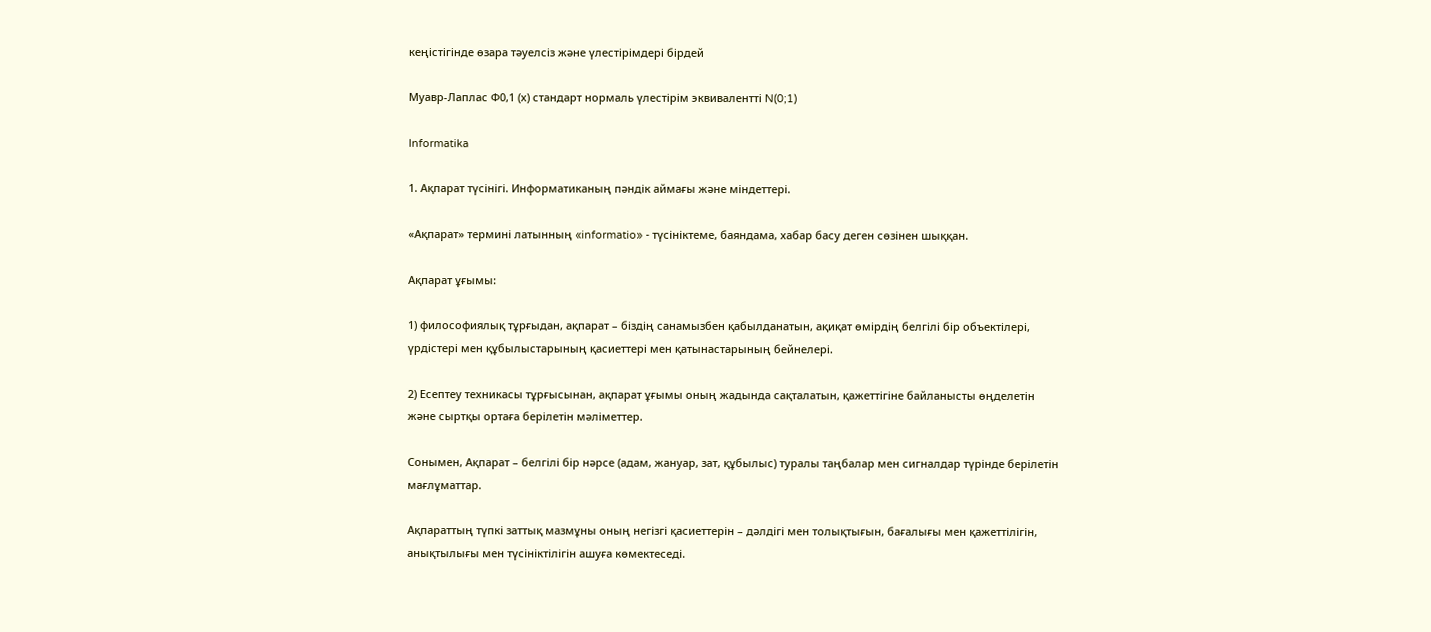кеңістігінде өзара тәуелсіз және үлестірімдері бірдей

Муавр-Лаплас Ф0,1 (х) стандарт нормаль үлестірім эквивалентті N(0;1)

Informatika

1. Ақпарат түсінігі. Информатиканың пәндік аймағы және міндеттері.

«Ақпарат» термині латынның «informatio» - түсініктеме, баяндама, хабар басу деген сөзінен шыққан.

Ақпарат ұғымы:

1) философиялық тұрғыдан, ақпарат – біздің санамызбен қабылданатын, ақиқат өмірдің белгілі бір объектілері, үрдістері мен құбылыстарының қасиеттері мен қатынастарының бейнелері.

2) Есептеу техникасы тұрғысынан, ақпарат ұғымы оның жадында сақталатын, қажеттігіне байланысты өңделетін және сыртқы ортаға берілетін мәліметтер.

Сонымен, Ақпарат – белгілі бір нәрсе (адам, жануар, зат, құбылыс) туралы таңбалар мен сигналдар түрінде берілетін мағлұматтар.

Ақпараттың түпкі заттық мазмұны оның негізгі қасиеттерін – дәлдігі мен толықтығын, бағалығы мен қажеттілігін, анықтылығы мен түсініктілігін ашуға көмектеседі.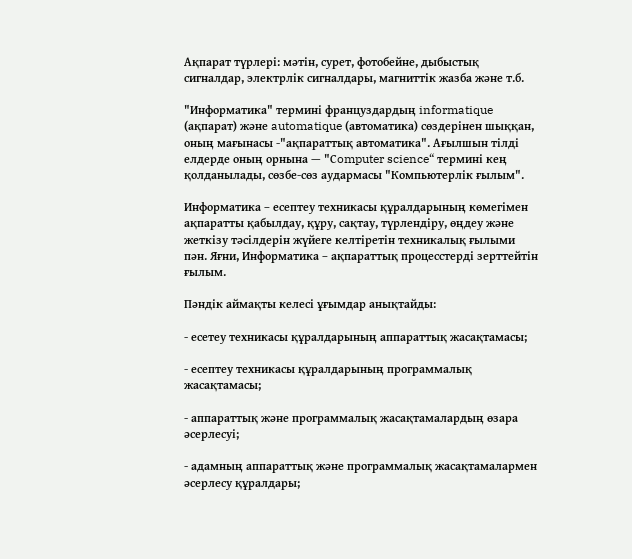Ақпарат түрлері: мәтін, сурет, фотобейне, дыбыстық сигналдар, электрлік сигналдары, магниттік жазба және т.б.

"Информатика" термині француздардың informatique (ақпарат) және automatique (автоматика) сөздерінен шыққан, оның мағынасы -"ақпараттық автоматика". Ағылшын тілді елдерде оның орнына — "Сomputer science“ термині кең қолданылады, сөзбе-сөз аудармасы "Компьютерлік ғылым".

Информатика – есептеу техникасы құралдарының көмегімен ақпаратты қабылдау, құру, сақтау, түрлендіру, өңдеу және жеткізу тәсілдерін жүйеге келтіретін техникалық ғылыми пән. Яғни, Информатика – ақпараттық процесстерді зерттейтін ғылым.

Пәндік аймақты келесі ұғымдар анықтайды:

- есетеу техникасы құралдарының аппараттық жасақтамасы;

- есептеу техникасы құралдарының программалық жасақтамасы;

- аппараттық және программалық жасақтамалардың өзара әсерлесуі;

- адамның аппараттық және программалық жасақтамалармен әсерлесу құралдары;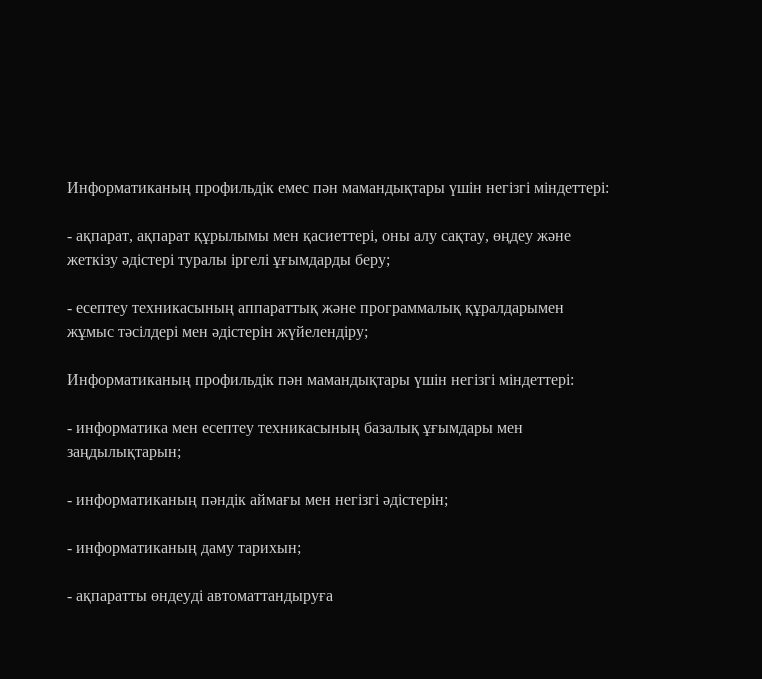Информатиканың профильдік емес пән мамандықтары үшін негізгі міндеттері:

- ақпарат, ақпарат құрылымы мен қасиеттері, оны алу сақтау, өңдеу және жеткізу әдістері туралы іргелі ұғымдарды беру;

- есептеу техникасының аппараттық және программалық құралдарымен жұмыс тәсілдері мен әдістерін жүйелендіру;

Информатиканың профильдік пән мамандықтары үшін негізгі міндеттері:

- информатика мен есептеу техникасының базалық ұғымдары мен заңдылықтарын;

- информатиканың пәндік аймағы мен негізгі әдістерін;

- информатиканың даму тарихын;

- ақпаратты өндеуді автоматтандыруға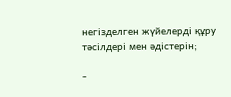негізделген жүйелерді құру тәсілдері мен әдістерін;

-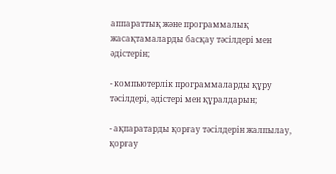аппараттық және программалық жасақтамаларды басқау тәсілдері мен әдістерін;

- компьютерлік программаларды құру тәсілдері, әдістері мен құралдарын;

- ақпаратарды қорғау тәсілдерін жалпылау, қорғау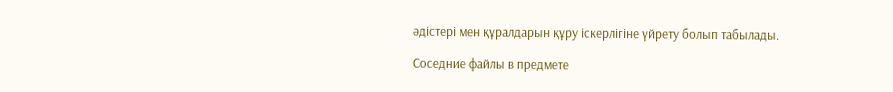әдістері мен құралдарын құру іскерлігіне үйрету болып табылады.

Соседние файлы в предмете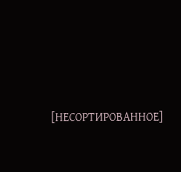[НЕСОРТИРОВАННОЕ]